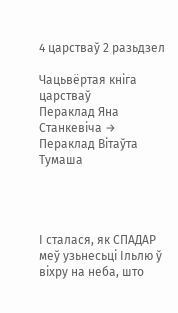4 царстваў 2 разьдзел

Чацьвёртая кніга царстваў
Пераклад Яна Станкевіча → Пераклад Вітаўта Тумаша




І сталася, як СПАДАР меў узьнесьці Ільлю ў віхру на неба, што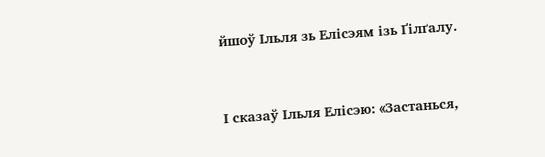йшоў Ільля зь Елісэям ізь Ґілґалу.


І сказаў Ільля Елісэю: «Застанься,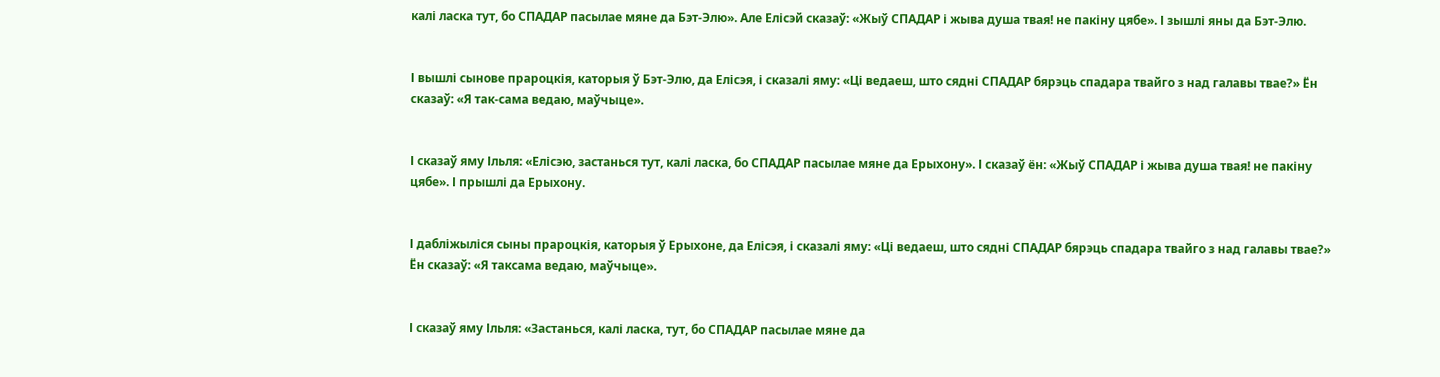калі ласка тут, бо СПАДАР пасылае мяне да Бэт-Элю». Але Елісэй сказаў: «Жыў СПАДАР і жыва душа твая! не пакіну цябе». І зышлі яны да Бэт-Элю.


І вышлі сынове прароцкія, каторыя ў Бэт-Элю, да Елісэя, і сказалі яму: «Ці ведаеш, што сядні СПАДАР бярэць спадара твайго з над галавы твае?» Ён сказаў: «Я так-сама ведаю, маўчыце».


І сказаў яму Ільля: «Елісэю, застанься тут, калі ласка, бо СПАДАР пасылае мяне да Ерыхону». І сказаў ён: «Жыў СПАДАР і жыва душа твая! не пакіну цябе». І прышлі да Ерыхону.


І дабліжыліся сыны прароцкія, каторыя ў Ерыхоне, да Елісэя, і сказалі яму: «Ці ведаеш, што сядні СПАДАР бярэць спадара твайго з над галавы твае?» Ён сказаў: «Я таксама ведаю, маўчыце».


І сказаў яму Ільля: «Застанься, калі ласка, тут, бо СПАДАР пасылае мяне да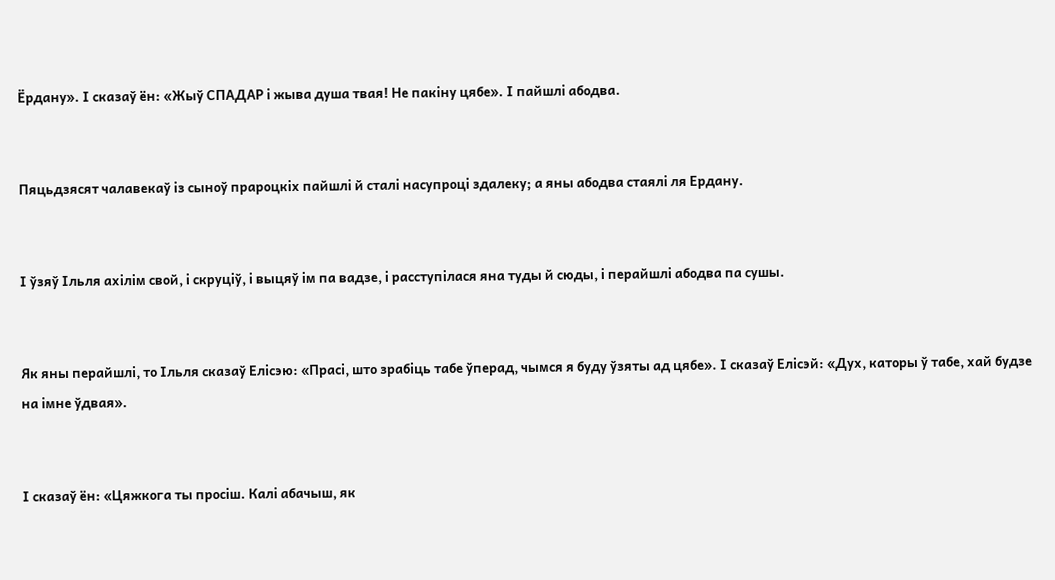Ёрдану». І сказаў ён: «Жыў СПАДАР і жыва душа твая! Не пакіну цябе». І пайшлі абодва.


Пяцьдзясят чалавекаў із сыноў прароцкіх пайшлі й сталі насупроці здалеку; а яны абодва стаялі ля Ердану.


І ўзяў Ільля ахілім свой, і скруціў, і выцяў ім па вадзе, і расступілася яна туды й сюды, і перайшлі абодва па сушы.


Як яны перайшлі, то Ільля сказаў Елісэю: «Прасі, што зрабіць табе ўперад, чымся я буду ўзяты ад цябе». І сказаў Елісэй: «Дух, каторы ў табе, хай будзе на імне ўдвая».


І сказаў ён: «Цяжкога ты просіш. Калі абачыш, як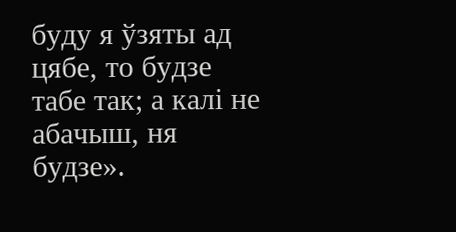буду я ўзяты ад цябе, то будзе табе так; а калі не абачыш, ня будзе».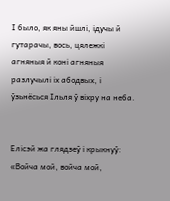І было, як яны йшлі, ідучы й гутарачы, вось, цялежкі агняныя й коні агняныя разлучылі іх абодвых, і ўзьнёсься Ільля ў віхру на неба.


Елісэй жа глядзеў і крыкнуў: «Войча мой, войча мой,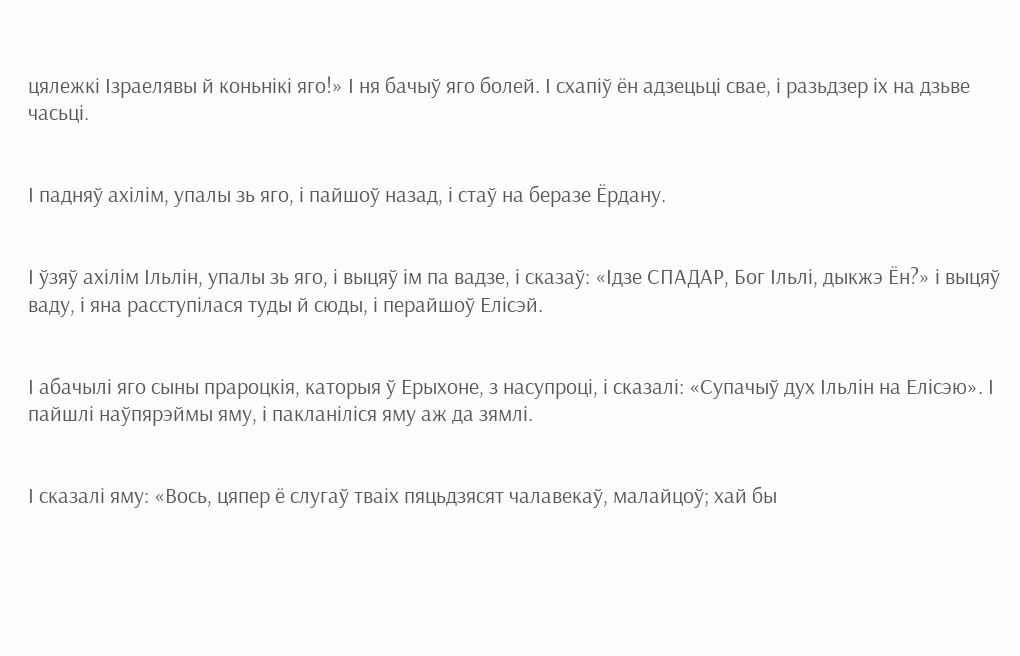цялежкі Ізраелявы й коньнікі яго!» І ня бачыў яго болей. І схапіў ён адзецьці свае, і разьдзер іх на дзьве часьці.


І падняў ахілім, упалы зь яго, і пайшоў назад, і стаў на беразе Ёрдану.


І ўзяў ахілім Ільлін, упалы зь яго, і выцяў ім па вадзе, і сказаў: «Ідзе СПАДАР, Бог Ільлі, дыкжэ Ён?» і выцяў ваду, і яна расступілася туды й сюды, і перайшоў Елісэй.


І абачылі яго сыны прароцкія, каторыя ў Ерыхоне, з насупроці, і сказалі: «Супачыў дух Ільлін на Елісэю». І пайшлі наўпярэймы яму, і пакланіліся яму аж да зямлі.


І сказалі яму: «Вось, цяпер ё слугаў тваіх пяцьдзясят чалавекаў, малайцоў; хай бы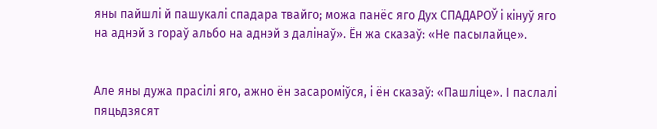яны пайшлі й пашукалі спадара твайго; можа панёс яго Дух СПАДАРОЎ і кінуў яго на аднэй з гораў альбо на аднэй з далінаў». Ён жа сказаў: «Не пасылайце».


Але яны дужа прасілі яго, ажно ён засароміўся, і ён сказаў: «Пашліце». І паслалі пяцьдзясят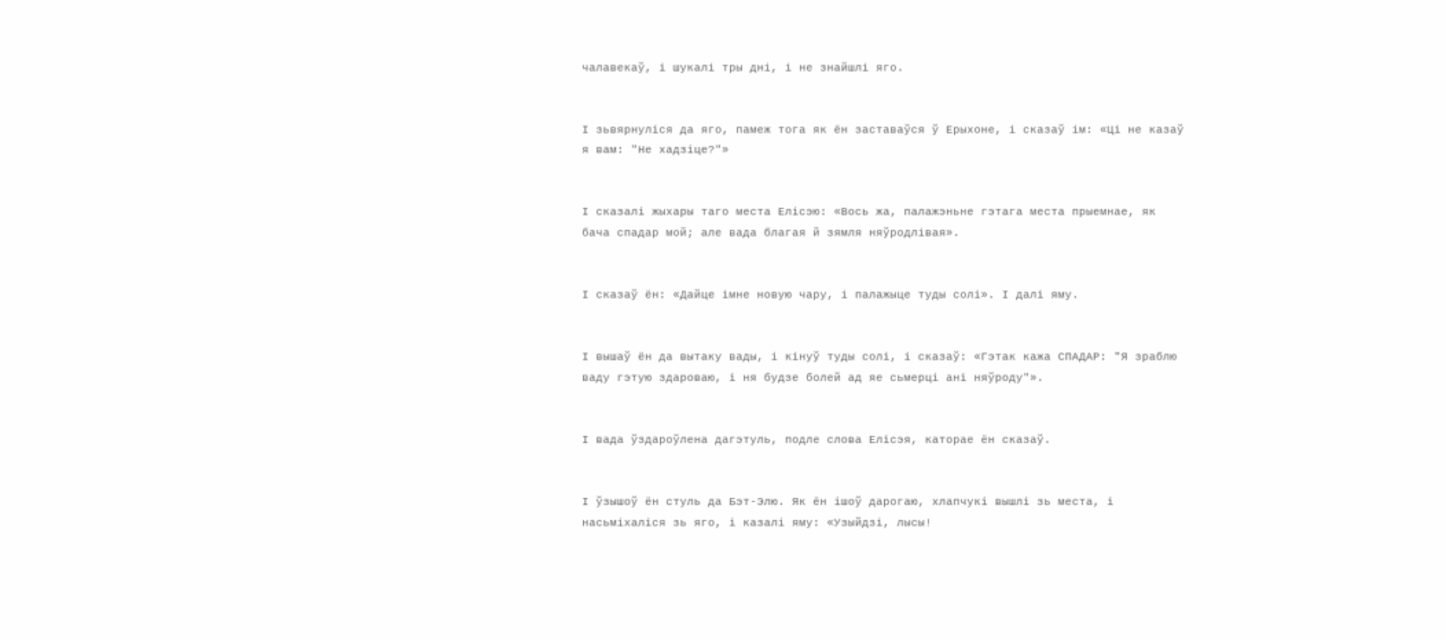чалавекаў, і шукалі тры дні, і не знайшлі яго.


І зьвярнуліся да яго, памеж тога як ён заставаўся ў Ерыхоне, і сказаў ім: «Ці не казаў я вам: "Не хадзіце?"»


І сказалі жыхары таго места Елісэю: «Вось жа, палажэньне гэтага места прыемнае, як бача спадар мой; але вада благая й зямля няўродлівая».


І сказаў ён: «Дайце імне новую чару, і палажыце туды солі». І далі яму.


І вышаў ён да вытаку вады, і кінуў туды солі, і сказаў: «Гэтак кажа СПАДАР: "Я зраблю ваду гэтую здароваю, і ня будзе болей ад яе сьмерці ані няўроду"».


І вада ўздароўлена дагэтуль, подле слова Елісэя, каторае ён сказаў.


І ўзышоў ён стуль да Бэт-Элю. Як ён ішоў дарогаю, хлапчукі вышлі зь места, і насьміхаліся зь яго, і казалі яму: «Узыйдзі, лысы!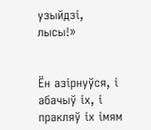узыйдзі, лысы!»


Ён азірнуўся, і абачыў іх, і пракляў іх імям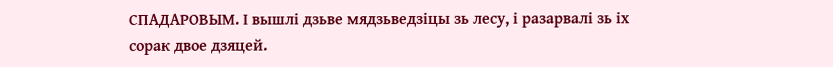СПАДАРОВЫМ. І вышлі дзьве мядзьведзіцы зь лесу, і разарвалі зь іх сорак двое дзяцей.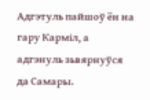Адгэтуль пайшоў ён на гару Карміл, а адгэнуль зьвярнуўся да Самары.